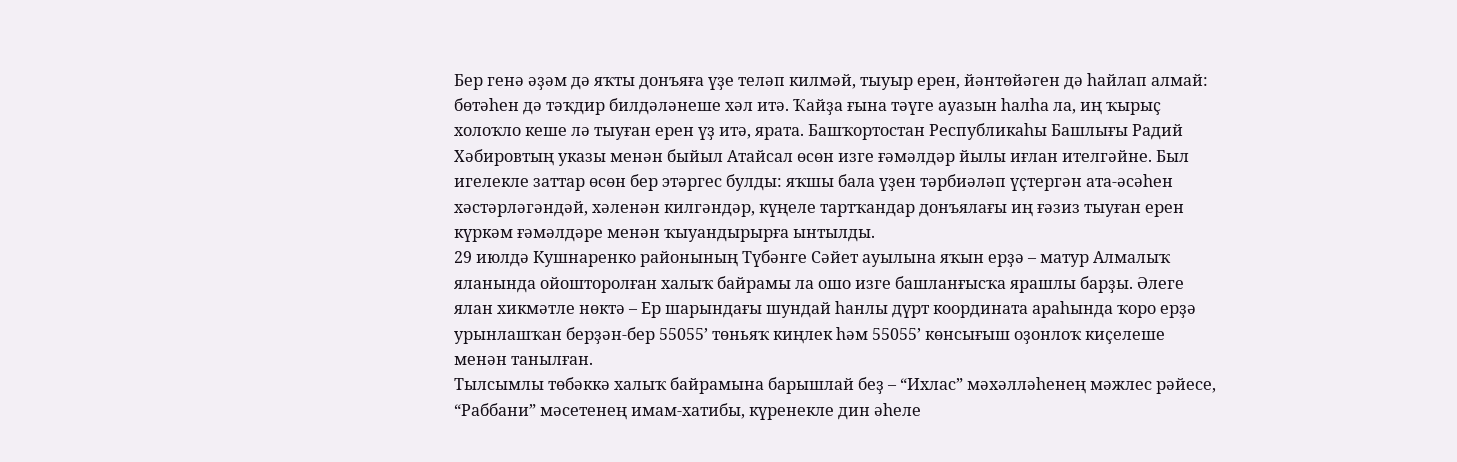Бер генә әҙәм дә яҡты донъяға үҙе теләп килмәй, тыуыр ерен, йәнтөйәген дә һайлап алмай: бөтәһен дә тәҡдир билдәләнеше хәл итә. Ҡайҙа ғына тәүге ауазын һалһа ла, иң ҡырыҫ холоҡло кеше лә тыуған ерен үҙ итә, ярата. Башҡортостан Республикаһы Башлығы Радий Хәбировтың указы менән быйыл Атайсал өсөн изге ғәмәлдәр йылы иғлан ителгәйне. Был игелекле заттар өсөн бер этәргес булды: яҡшы бала үҙен тәрбиәләп үҫтергән ата-әсәһен хәстәрләгәндәй, хәленән килгәндәр, күңеле тартҡандар донъялағы иң ғәзиз тыуған ерен күркәм ғәмәлдәре менән ҡыуандырырға ынтылды.
29 июлдә Кушнаренко районының Түбәнге Сәйет ауылына яҡын ерҙә – матур Алмалыҡ яланында ойошторолған халыҡ байрамы ла ошо изге башланғысҡа ярашлы барҙы. Әлеге ялан хикмәтле нөктә – Ер шарындағы шундай һанлы дүрт координата араһында ҡоро ерҙә урынлашҡан берҙән-бер 55055’ төньяҡ киңлек һәм 55055’ көнсығыш оҙонлоҡ киҫелеше менән танылған.
Тылсымлы төбәккә халыҡ байрамына барышлай беҙ – “Ихлас” мәхәлләһенең мәжлес рәйесе, “Раббани” мәсетенең имам-хатибы, күренекле дин әһеле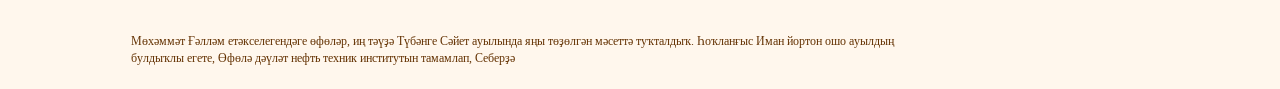Мөхәммәт Ғәлләм етәкселегендәге өфөләр, иң тәүҙә Түбәнге Сәйет ауылында яңы төҙөлгән мәсеттә туҡталдыҡ. Һоҡланғыс Иман йортон ошо ауылдың булдыҡлы егете, Өфөлә дәүләт нефть техник институтын тамамлап, Себерҙә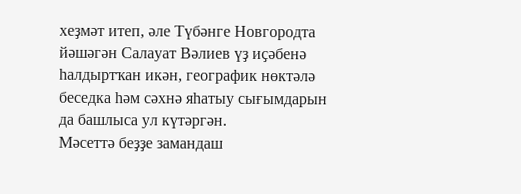хеҙмәт итеп, әле Түбәнге Новгородта йәшәгән Салауат Вәлиев үҙ иҫәбенә һалдыртҡан икән, географик нөктәлә беседка һәм сәхнә яһатыу сығымдарын да башлыса ул күтәргән.
Мәсеттә беҙҙе замандаш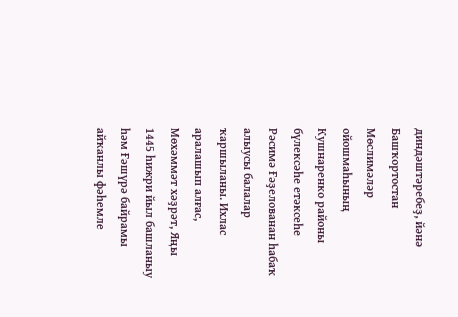диндәштәребеҙ, йәнә Башҡортостан Мөслимәләр ойошмаһының Кушнаренко районы бүлексәһе етәксеһе Рәсимә Ғәҙелованан һабаҡ алыусы балалар ҡаршыланы. Ихлас аралашып алғас, Мөхәммәт хәҙрәт, Яңы 1445 һижри йыл башланыу һәм Ғәшүрә байрамы айҡанлы фәһемле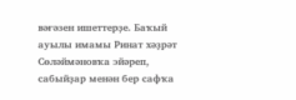вәғәзен ишеттерҙе. Баҡый ауылы имамы Ринат хәҙрәт Сөләймәновҡа эйәреп, сабыйҙар менән бер сафҡа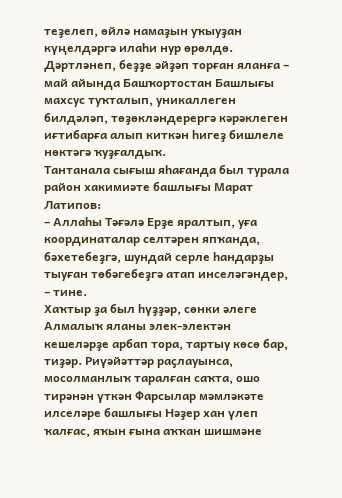теҙелеп, өйлә намаҙын уҡыуҙан күңелдәргә илаһи нур өрөлдө.
Дәртләнеп, беҙҙе әйҙәп торған яланға – май айында Башҡортостан Башлығы махсус туҡталып, уникаллеген билдәләп, төҙөкләндерергә кәрәклеген иғтибарға алып киткән һигеҙ бишлеле нөктәгә ҡуҙғалдыҡ.
Тантанала сығыш яһағанда был турала район хакимиәте башлығы Марат Латипов:
– Аллаһы Тәғәлә Ерҙе яралтып, уға координаталар селтәрен япҡанда, бәхетебеҙгә, шундай серле һандарҙы тыуған төбәгебеҙгә атап инселәгәндер, – тине.
Хаҡтыр ҙа был һүҙҙәр, сөнки әлеге Алмалыҡ яланы элек-электән кешеләрҙе арбап тора, тартыу көсө бар, тиҙәр. Риүәйәттәр раҫлауынса, мосолманлыҡ таралған саҡта, ошо тирәнән үткән Фарсылар мәмләкәте илселәре башлығы Нәҙер хан үлеп ҡалғас, яҡын ғына аҡҡан шишмәне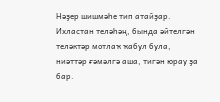Нәҙер шишмәһе тип атайҙар. Ихластан теләһәң, бында әйтелгән теләктәр мотлаҡ ҡабул була, ниәттәр ғәмәлгә аша, тигән юрау ҙа бар.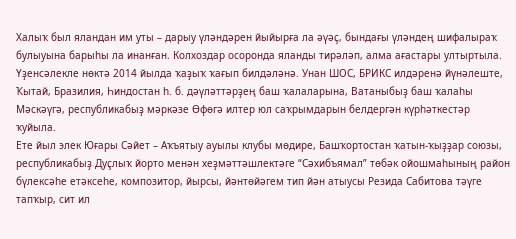Халыҡ был яландан им уты – дарыу үләндәрен йыйырға ла әүәҫ, бындағы үләндең шифалыраҡ булыуына барыһы ла инанған. Колхоздар осоронда яланды тирәләп, алма ағастары ултыртыла.
Үҙенсәлекле нөктә 2014 йылда ҡаҙыҡ ҡағып билдәләнә. Унан ШОС, БРИКС илдәренә йүнәлеште, Ҡытай, Бразилия, Һиндостан һ. б. дәүләттәрҙең баш ҡалаларына, Ватаныбыҙ баш ҡалаһы Мәскәүгә, республикабыҙ мәркәзе Өфөгә илтер юл саҡрымдарын белдергән күрһәткестәр ҡуйыла.
Ете йыл элек Юғары Сәйет – Аҡъятыу ауылы клубы мөдире, Башҡортостан ҡатын-ҡыҙҙар союзы, республикабыҙ Дуҫлыҡ йорто менән хеҙмәттәшлектәге “Сәхибъямал” төбәк ойошмаһының район бүлексәһе етәксеһе, композитор, йырсы, йәнтөйәгем тип йән атыусы Резида Сабитова тәүге тапҡыр, сит ил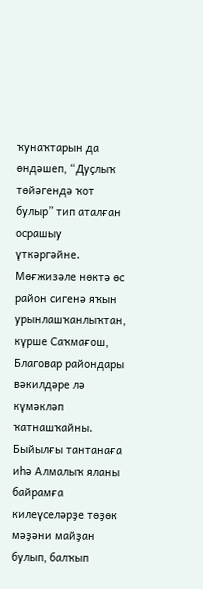ҡунаҡтарын да өндәшеп, “Дуҫлыҡ төйәгендә ҡот булыр” тип аталған осрашыу үткәргәйне. Мөғжизәле нөктә өс район сигенә яҡын урынлашҡанлыҡтан, күрше Саҡмағош, Благовар райондары вәкилдәре лә күмәкләп ҡатнашҡайны.
Быйылғы тантанаға иһә Алмалыҡ яланы байрамға килеүселәрҙе төҙөк мәҙәни майҙан булып, балҡып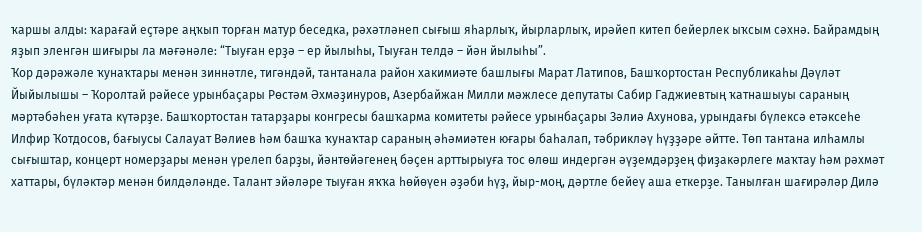ҡаршы алды: ҡарағай еҫтәре аңҡып торған матур беседка, рәхәтләнеп сығыш яһарлыҡ, йырларлыҡ, ирәйеп китеп бейерлек ыҡсым сәхнә. Байрамдың яҙып эленгән шиғыры ла мәғәнәле: “Тыуған ерҙә – ер йылыһы, Тыуған телдә – йән йылыһы”.
Ҡор дәрәжәле ҡунаҡтары менән зиннәтле, тигәндәй, тантанала район хакимиәте башлығы Марат Латипов, Башҡортостан Республикаһы Дәүләт Йыйылышы – Ҡоролтай рәйесе урынбаҫары Рөстәм Әхмәҙинуров, Азербайжан Милли мәжлесе депутаты Сабир Гаджиевтың ҡатнашыуы сараның мәртәбәһен уғата күтәрҙе. Башҡортостан татарҙары конгресы башҡарма комитеты рәйесе урынбаҫары Зәлиә Ахунова, урындағы бүлексә етәксеһе Илфир Ҡотдосов, бағыусы Салауат Вәлиев һәм башҡа ҡунаҡтар сараның әһәмиәтен юғары баһалап, тәбрикләү һүҙҙәре әйтте. Төп тантана илһамлы сығыштар, концерт номерҙары менән үрелеп барҙы, йәнтөйәгенең бәҫен арттырыуға тос өлөш индергән әүҙемдәрҙең фиҙакәрлеге маҡтау һәм рәхмәт хаттары, бүләктәр менән билдәләнде. Талант эйәләре тыуған яҡҡа һөйөүен әҙәби һүҙ, йыр-моң, дәртле бейеү аша еткерҙе. Танылған шағирәләр Дилә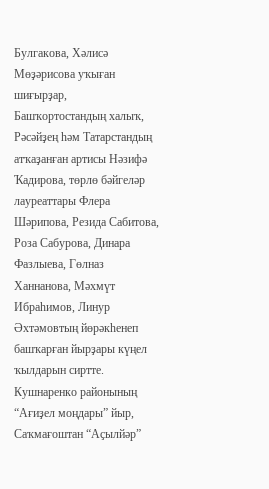Булгакова, Хәлисә Мөҙәрисова уҡыған шиғырҙар, Башҡортостандың халыҡ, Рәсәйҙең һәм Татарстандың атҡаҙанған артисы Нәзифә Ҡадирова, төрлө бәйгеләр лауреаттары Флера Шәрипова, Резида Сабитова, Роза Сабурова, Динара Фазлыева, Гөлназ Ханнанова, Мәхмүт Ибраһимов, Линур Әхтәмовтың йөрәкһенеп башҡарған йырҙары күңел ҡылдарын сиртте. Кушнаренко районының “Ағиҙел моңдары” йыр, Саҡмағоштан “Аҫылйәр”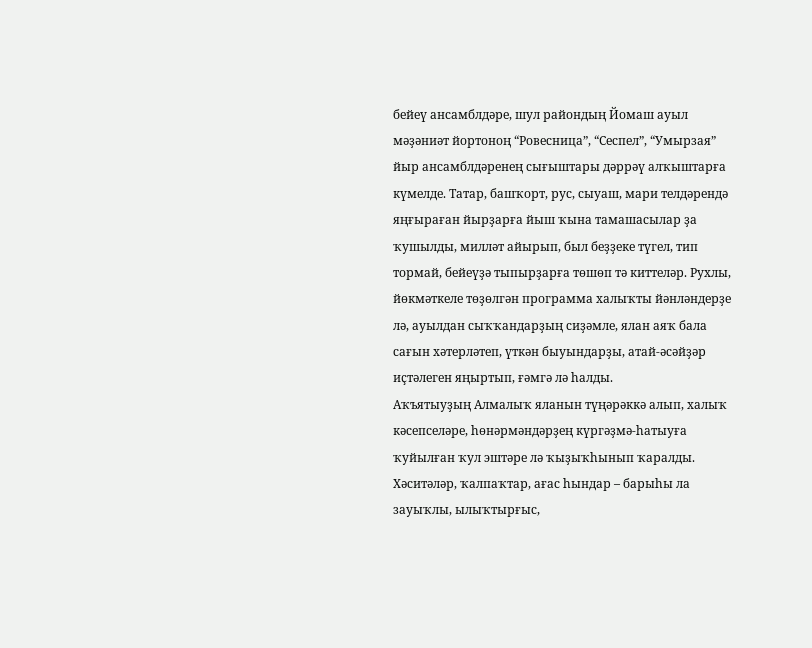бейеү ансамблдәре, шул райондың Йомаш ауыл мәҙәниәт йортоноң “Ровесница”, “Сеспел”, “Умырзая” йыр ансамблдәренең сығыштары дәррәү алҡыштарға күмелде. Татар, башҡорт, рус, сыуаш, мари телдәрендә яңғыраған йырҙарға йыш ҡына тамашасылар ҙа ҡушылды, милләт айырып, был беҙҙеке түгел, тип тормай, бейеүҙә тыпырҙарға төшөп тә киттеләр. Рухлы, йөкмәткеле төҙөлгән программа халыҡты йәнләндерҙе лә, ауылдан сыҡҡандарҙың сиҙәмле, ялан аяҡ бала сағын хәтерләтеп, үткән быуындарҙы, атай-әсәйҙәр иҫтәлеген яңыртып, ғәмгә лә һалды.
Аҡъятыуҙың Алмалыҡ яланын түңәрәккә алып, халыҡ кәсепселәре, һөнәрмәндәрҙең күргәҙмә-һатыуға ҡуйылған ҡул эштәре лә ҡыҙыҡһынып ҡаралды. Хәситәләр, ҡалпаҡтар, ағас һындар – барыһы ла зауыҡлы, ылыҡтырғыс,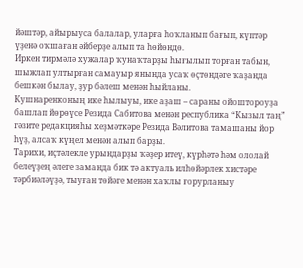йәштәр, айырыуса балалар, уларға һоҡланып бағып, күптәр үҙенә оҡшаған әйберҙе алып та һөйөндө.
Иркен тирмәлә хужалар ҡунаҡтарҙы һығылып торған табын, шыжлап ултырған самауыр янында усаҡ өҫтөндәге ҡаҙанда бешкән былау, ҙур бәлеш менән һыйланы.
Кушнаренконың ике һылыуы, ике аҙаш – сараны ойоштороуҙа башлап йөрөүсе Резида Сабитова менән республика “Кызыл таң” гәзите редакцияһы хеҙмәткәре Резида Вәлитова тамашаны йор һүҙ, алсаҡ күңел менән алып барҙы.
Тарихи, иҫтәлекле урындарҙы ҡәҙер итеү, күрһәтә һәм ололай белеүҙең әлеге заманда бик тә актуаль илһөйәрлек хистәре тәрбиәләүҙә, тыуған төйәге менән хаҡлы ғорурланыу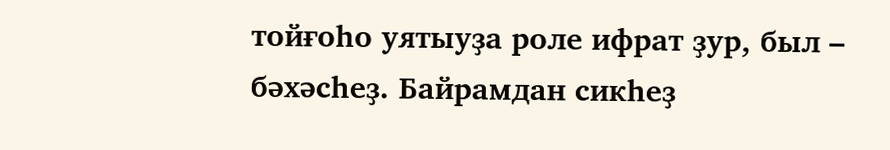тойғоһо уятыуҙа роле ифрат ҙур, был – бәхәсһеҙ. Байрамдан сикһеҙ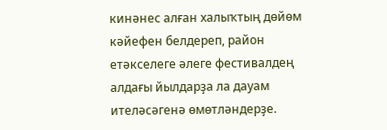кинәнес алған халыҡтың дөйөм кәйефен белдереп, район етәкселеге әлеге фестивалдең алдағы йылдарҙа ла дауам ителәсәгенә өмөтләндерҙе.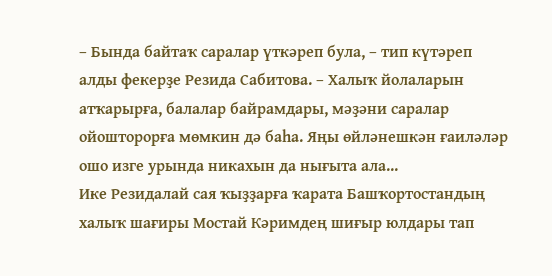– Бында байтаҡ саралар үткәреп була, – тип күтәреп алды фекерҙе Резида Сабитова. – Халыҡ йолаларын атҡарырға, балалар байрамдары, мәҙәни саралар ойошторорға мөмкин дә баһа. Яңы өйләнешкән ғаиләләр ошо изге урында никахын да нығыта ала...
Ике Резидалай сая ҡыҙҙарға ҡарата Башҡортостандың халыҡ шағиры Мостай Кәримдең шиғыр юлдары тап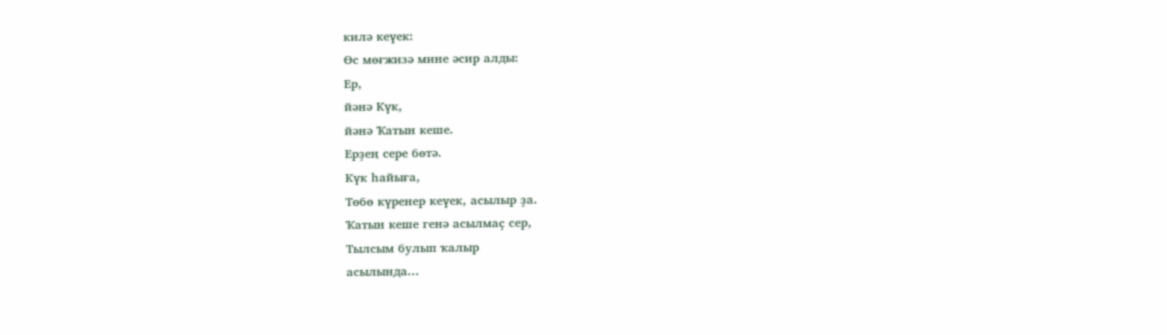килә кеүек:
Өс мөғжизә мине әсир алды:
Ер,
йәнә Күк,
йәнә Ҡатын кеше.
Ерҙең сере бөтә.
Күк һайыға,
Төбө күренер кеүек, асылыр ҙа.
Ҡатын кеше генә асылмаҫ сер,
Тылсым булып ҡалыр
асылында...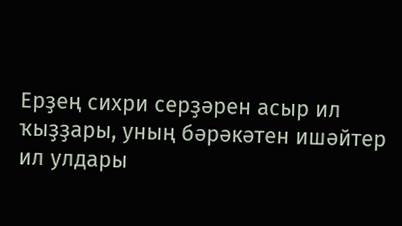Ерҙең сихри серҙәрен асыр ил ҡыҙҙары, уның бәрәкәтен ишәйтер ил улдары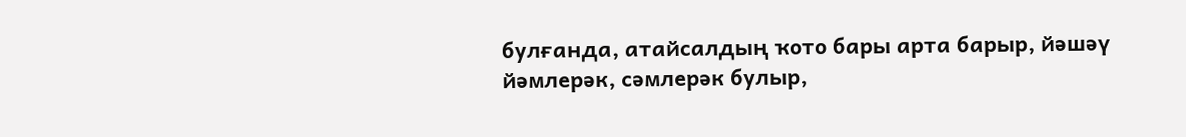булғанда, атайсалдың ҡото бары арта барыр, йәшәү йәмлерәк, сәмлерәк булыр,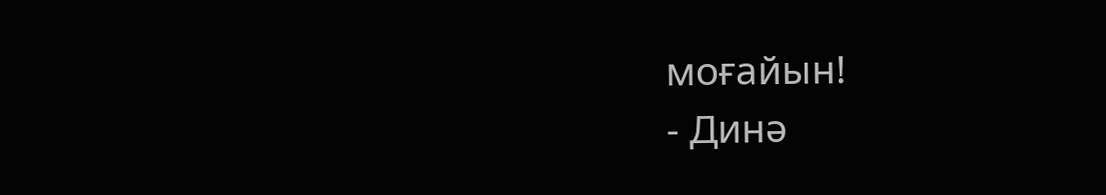моғайын!
- Динә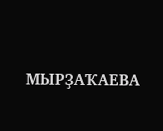МЫРҘАҠАЕВА